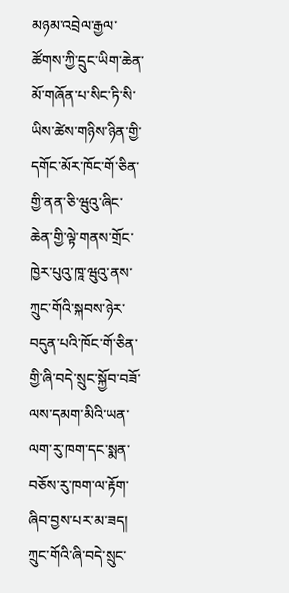མཉམ་འབྲེལ་རྒྱལ་ཚོགས་ཀྱི་དྲུང་ཡིག་ཆེན་མོ་གཞོན་པ་སིང་ཏི་སི་ཡིས་ཚེས་གཉིས་ཉིན་གྱི་དགོང་མོར་ཁོང་གོ་ཅིན་གྱི་ནན་ཅི་ཝུའུ་ཞིང་ཆེན་གྱི་ལྟེ་གནས་གྲོང་ཁྱེར་པུའུ་ཁཱ་ཝུའུ་ནས་ཀྲུང་གོའི་སྐབས་ཉེར་བདུན་པའི་ཁོང་གོ་ཅིན་གྱི་ཞི་བདེ་སྲུང་སྐྱོབ་བཟོ་ལས་དམག་མིའི་ཡན་ལག་རུ་ཁག་དང་སྨན་བཅོས་རུ་ཁག་ལ་རྟོག་ཞིབ་བྱས་པར་མ་ཟད། ཀྲུང་གོའི་ཞི་བདེ་སྲུང་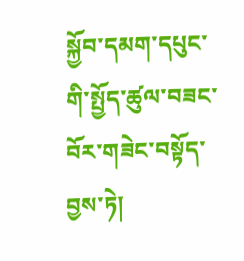སྐྱོབ་དམག་དཔུང་གི་སྤྱོད་ཚུལ་བཟང་བོར་གཟེང་བསྟོད་བྱས་ཏེ།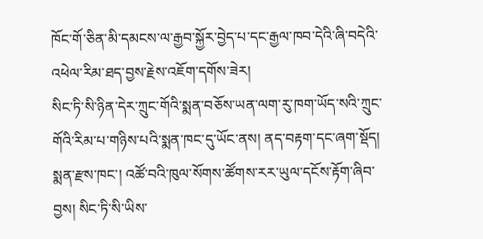ཁོང་གོ་ཅིན་མི་དམངས་ལ་རྒྱབ་སྐྱོར་བྱེད་པ་དང་རྒྱལ་ཁབ་དེའི་ཞི་བདེའི་འཕེལ་རིམ་ཐད་བྱས་རྗེས་འཇོག་དགོས་ཟེར།
སིང་ཏི་སི་ཉིན་དེར་ཀྲུང་གོའི་སྨན་བཅོས་ཡན་ལག་རུ་ཁག་ཡོད་སའི་ཀྲུང་གོའི་རིམ་པ་གཉིས་པའི་སྨན་ཁང་དུ་ཡོང་ནས། ནད་བརྟག་དང་ཞག་སྡོད། སྨན་རྫས་ཁང་། འཚོ་བའི་ཁུལ་སོགས་ཚོགས་རར་ཡུལ་དངོས་རྟོག་ཞིབ་བྱས། སིང་ཏི་སི་ཡིས་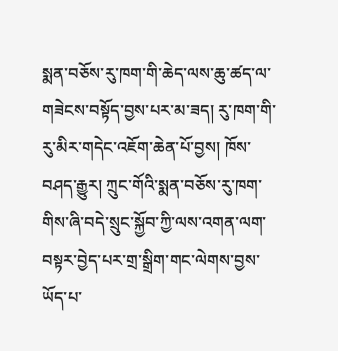སྨན་བཅོས་རུ་ཁག་གི་ཆེད་ལས་ཆུ་ཚད་ལ་གཟེངས་བསྟོད་བྱས་པར་མ་ཟད། རུ་ཁག་གི་རུ་མིར་གདེང་འཇོག་ཆེན་པོ་བྱས། ཁོས་བཤད་རྒྱུར། ཀྲུང་གོའི་སྨན་བཅོས་རུ་ཁག་གིས་ཞི་བདེ་སྲུང་སྐྱོབ་ཀྱི་ལས་འགན་ལག་བསྟར་བྱེད་པར་གྲ་སྒྲིག་གང་ལེགས་བྱས་ཡོད་པ་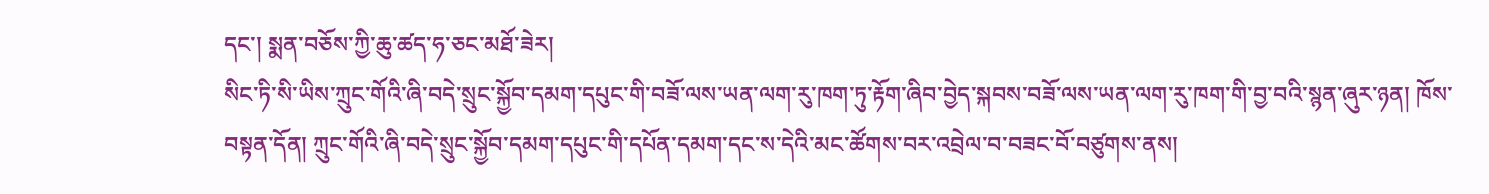དང་། སྨན་བཅོས་ཀྱི་ཆུ་ཚད་ཧ་ཅང་མཐོ་ཟེར།
སིང་ཏི་སི་ཡིས་ཀྲུང་གོའི་ཞི་བདེ་སྲུང་སྐྱོབ་དམག་དཔུང་གི་བཟོ་ལས་ཡན་ལག་རུ་ཁག་ཏུ་རྟོག་ཞིབ་བྱེད་སྐབས་བཟོ་ལས་ཡན་ལག་རུ་ཁག་གི་བྱ་བའི་སྙན་ཞུར་ཉན། ཁོས་བསྟན་དོན། ཀྲུང་གོའི་ཞི་བདེ་སྲུང་སྐྱོབ་དམག་དཔུང་གི་དཔོན་དམག་དང་ས་དེའི་མང་ཚོགས་བར་འབྲེལ་བ་བཟང་བོ་བཙུགས་ནས།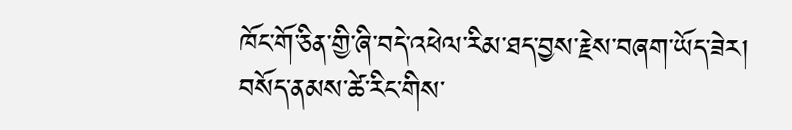ཁོང་གོ་ཅིན་གྱི་ཞི་བདེ་འཕེལ་རིམ་ཐད་བྱས་རྗེས་བཞག་ཡོད་ཟེར།
བསོད་ནམས་ཚེ་རིང་གིས་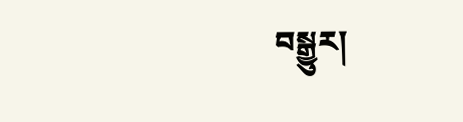བསྒྱུར།